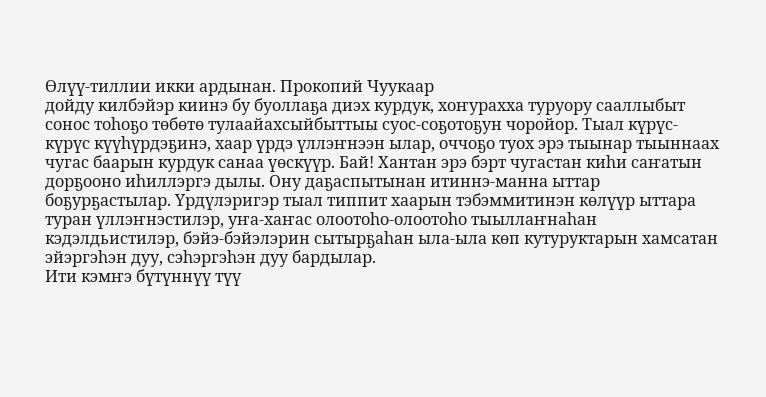Өлүү-тиллии икки ардынан. Прокопий Чуукаар
дойду килбэйэр киинэ бу буоллаҕа диэх курдук, хоҥурахха туруору сааллыбыт сонос тоһоҕо төбөтө тулаайахсыйбыттыы суос-соҕотоҕун чоройор. Тыал күрүс-күрүс күүһүрдэҕинэ, хаар үрдэ үллэҥнээн ылар, оччоҕо туох эрэ тыынар тыыннаах чугас баарын курдук санаа үөскүүр. Бай! Хантан эрэ бэрт чугастан киһи саҥатын дорҕооно иһиллэргэ дылы. Ону даҕаспытынан итиннэ-манна ыттар боҕурҕастылар. Үрдүлэригэр тыал типпит хаарын тэбэммитинэн көлүүр ыттара туран үллэҥнэстилэр, уҥа-хаҥас олоотоһо-олоотоһо тыыллаҥнаһан кэдэлдьистилэр, бэйэ-бэйэлэрин сытырҕаһан ыла-ыла көп кутуруктарын хамсатан эйэргэһэн дуу, сэһэргэһэн дуу бардылар.
Ити кэмҥэ бүтүннүү түү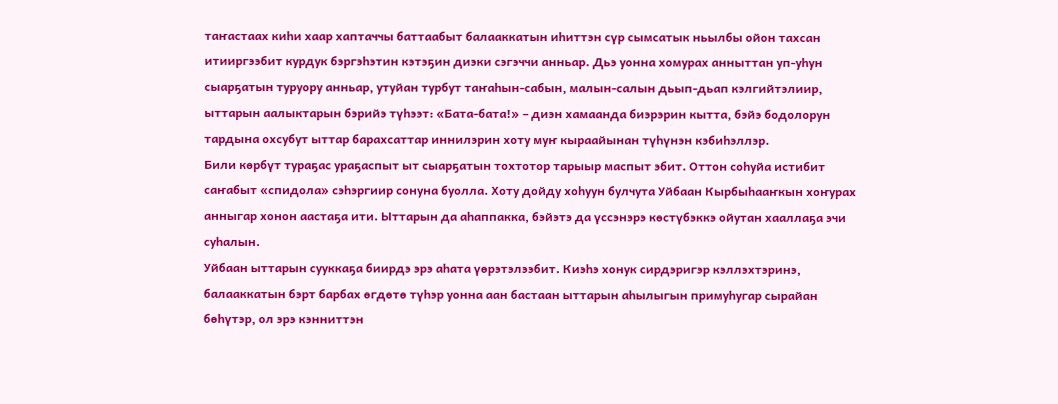таҥастаах киһи хаар хаптаччы баттаабыт балааккатын иһиттэн сүр сымсатык ньылбы ойон тахсан итииргээбит курдук бэргэһэтин кэтэҕин диэки сэгэччи анньар. Дьэ уонна хомурах анныттан уп-уһун сыарҕатын туруору анньар, утуйан турбут таҥаһын-сабын, малын-салын дьып-дьап кэлгийтэлиир, ыттарын аалыктарын бэрийэ түһээт: «Бата-бата!» – диэн хамаанда биэрэрин кытта, бэйэ бодолорун тардына охсубут ыттар барахсаттар иннилэрин хоту муҥ кыраайынан түһүнэн кэбиһэллэр.
Били көрбүт тураҕас ураҕаспыт ыт сыарҕатын тохтотор тарыыр маспыт эбит. Оттон соһуйа истибит саҥабыт «спидола» сэһэргиир сонуна буолла. Хоту дойду хоһуун булчута Уйбаан Кырбыһааҥкын хоҥурах анныгар хонон аастаҕа ити. Ыттарын да аһаппакка, бэйэтэ да үссэнэрэ көстүбэккэ ойутан хааллаҕа эчи суһалын.
Уйбаан ыттарын сууккаҕа биирдэ эрэ аһата үөрэтэлээбит. Киэһэ хонук сирдэригэр кэллэхтэринэ, балааккатын бэрт барбах өгдөтө түһэр уонна аан бастаан ыттарын аһылыгын примуһугар сырайан бөһүтэр, ол эрэ кэнниттэн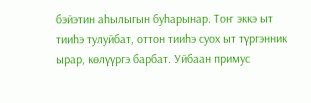бэйэтин аһылыгын буһарынар. Тоҥ эккэ ыт тииһэ тулуйбат, оттон тииһэ суох ыт түргэнник ырар, көлүүргэ барбат. Уйбаан примус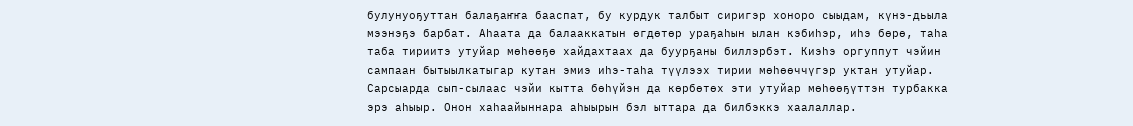булунуоҕуттан балаҕаҥҥа бааспат, бу курдук талбыт сиригэр хоноро сыыдам, күнэ-дьыла мээнэҕэ барбат. Аһаата да балааккатын өгдөтөр ураҕаһын ылан кэбиһэр, иһэ бөрө, таһа таба тириитэ утуйар мөһөөҕө хайдахтаах да буурҕаны биллэрбэт. Киэһэ оргуппут чэйин сампаан бытыылкатыгар кутан эмиэ иһэ-таһа түүлээх тирии мөһөөччүгэр уктан утуйар. Сарсыарда сып-сылаас чэйи кытта бөһүйэн да көрбөтөх эти утуйар мөһөөҕүттэн турбакка эрэ аһыыр. Онон хаһаайыннара аһыырын бэл ыттара да билбэккэ хаалаллар.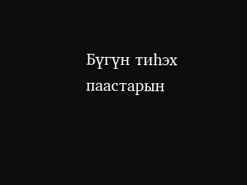Бүгүн тиһэх паастарын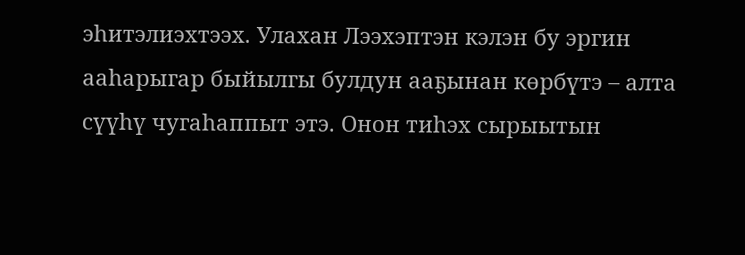эһитэлиэхтээх. Улахан Лээхэптэн кэлэн бу эргин ааһарыгар быйылгы булдун ааҕынан көрбүтэ – алта сүүһү чугаһаппыт этэ. Онон тиһэх сырыытын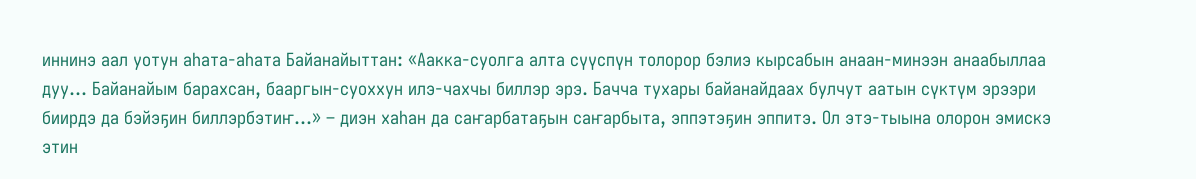иннинэ аал уотун аһата-аһата Байанайыттан: «Аакка-суолга алта сүүспүн толорор бэлиэ кырсабын анаан-минээн анаабыллаа дуу… Байанайым барахсан, бааргын-суоххун илэ-чахчы биллэр эрэ. Бачча тухары байанайдаах булчут аатын сүктүм эрээри биирдэ да бэйэҕин биллэрбэтиҥ…» – диэн хаһан да саҥарбатаҕын саҥарбыта, эппэтэҕин эппитэ. Ол этэ-тыына олорон эмискэ этин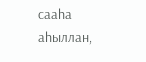сааһа аһыллан,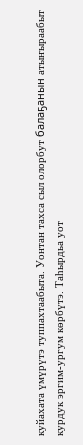куйахата үмүрүтэ туппахтаабыта. Уонтан тахса сыл олорбут балаҕанын атыҥыраабыт курдук эргим-ургум көрбүтэ. Таһырдьа уот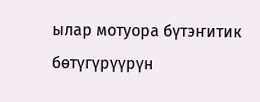ылар мотуора бүтэҥитик бөтүгүрүүрүн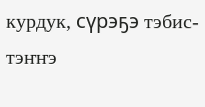курдук, сүрэҕэ тэбис-тэҥҥэ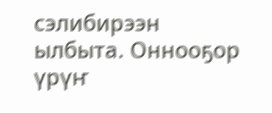сэлибирээн ылбыта. Оннооҕор үрүҥ